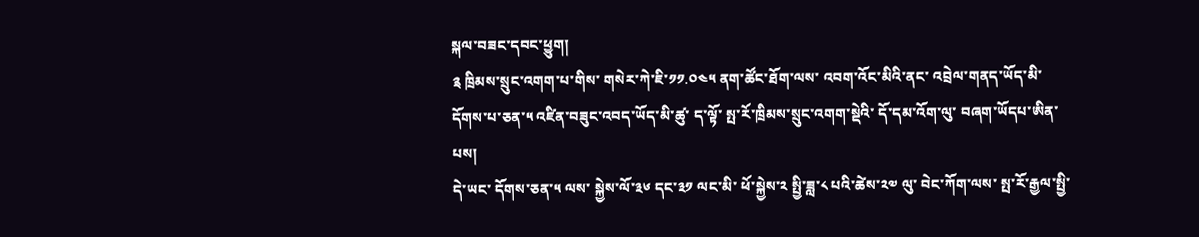སྐལ་བཟང་དབང་ཕྱུག།
༉ ཁྲིམས་སྲུང་འགག་པ་གིས་ གསེར་ཀེ་ཇི་༡༡.༠༤༥ ནག་ཚོང་ཐོག་ལས་ འབག་འོང་མིའི་ནང་ འབྲེལ་གནད་ཡོད་མི་ དོགས་པ་ཅན་༥ འཛིན་བཟུང་འབད་ཡོད་མི་ཚུ་ ད་ལྟོ་ སྤ་རོ་ཁྲིམས་སྲུང་འགག་སྡེའི་ དོ་དམ་འོག་ལུ་ བཞག་ཡོདཔ་ཨིན་པས།
དེ་ཡང་ དོགས་ཅན་༥ ལས་ སྐྱེས་ལོ་༣༦ དང་༣༡ ལང་མི་ ཕོ་སྐྱེས་༢ སྤྱི་ཟླ་༨ པའི་ཚེས་༢༧ ལུ་ བེང་ཀོག་ལས་ སྤ་རོ་རྒྱལ་སྤྱི་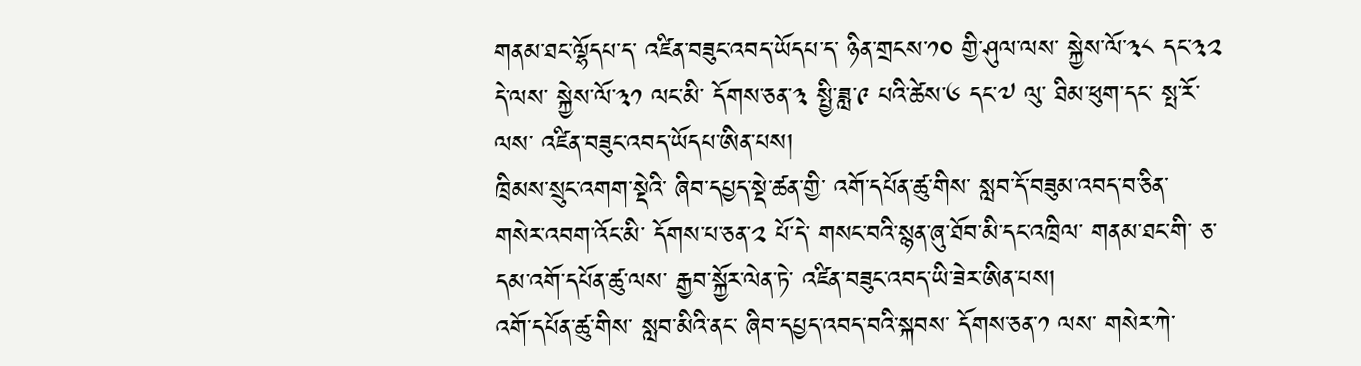གནམ་ཐང་ལྷོདཔ་ད་ འཛིན་བཟུང་འབད་ཡོདཔ་ད་ ཉིན་གྲངས་༡༠ གྱི་ཤུལ་ལས་ སྐྱེས་ལོ་༣༨ དང་༣༢ དེ་ལས་ སྐྱེས་ལོ་༣༡ ལང་མི་ དོགས་ཅན་༣ སྤྱི་ཟླ་༩ པའི་ཚེས་༦ དང་༧ ལུ་ ཐིམ་ཕུག་དང་ སྤ་རོ་ལས་ འཛིན་བཟུང་འབད་ཡོདཔ་ཨིན་པས།
ཁྲིམས་སྲུང་འགག་སྡེའི་ ཞིབ་དཔྱད་སྡེ་ཚན་གྱི་ འགོ་དཔོན་ཚུ་གིས་ སླབ་དོ་བཟུམ་འབད་བ་ཅིན་ གསེར་འབག་འོང་མི་ དོགས་པ་ཅན་༢ པོ་དེ་ གསང་བའི་སྙན་ཞུ་ཐོབ་མི་དང་འཁྲིལ་ གནམ་ཐང་གི་ ཅ་དམ་འགོ་དཔོན་ཚུ་ལས་ རྒྱབ་སྐྱོར་ལེན་ཏེ་ འཛིན་བཟུང་འབད་ཡི་ཟེར་ཨིན་པས།
འགོ་དཔོན་ཚུ་གིས་ སླབ་མིའི་ནང་ ཞིབ་དཔྱད་འབད་བའི་སྐབས་ དོགས་ཅན་༡ ལས་ གསེར་ཀེ་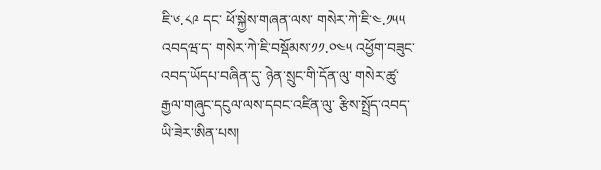ཇི་༦.༨༩ དང་ ཕོ་སྐྱེས་གཞན་ལས་ གསེར་ཀེ་ཇི་༤.༡༥༥ འབདཝ་ད་ གསེར་ཀེ་ཇི་བསྡོམས་༡༡.༠༤༥ འཕྱོག་བཟུང་འབད་ཡོདཔ་བཞིན་དུ་ ཉེན་སྲུང་གི་དོན་ལུ་ གསེར་ཚུ་ རྒྱལ་གཞུང་དངུལ་ལས་དབང་འཛིན་ལུ་ རྩིས་སྤྲོད་འབད་ཡི་ཟེར་ཨིན་པས།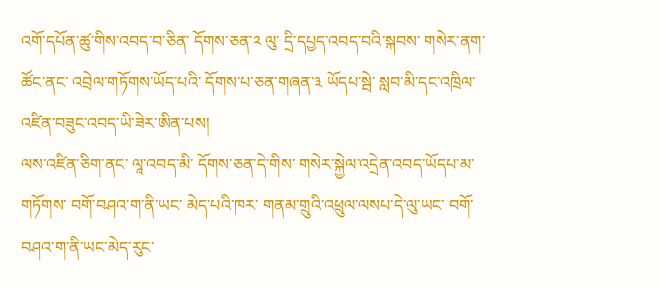འགོ་དཔོན་ཚུ་གིས་འབད་བ་ཅིན་ དོགས་ཅན་༢ ལུ་ དྲི་དཔྱད་འབད་བའི་སྐབས་ གསེར་ནག་ཚོང་ནང་ འབྲེལ་གཏོགས་ཡོད་པའི་ དོགས་པ་ཅན་གཞན་༣ ཡོདཔ་སྦེ་ སླབ་མི་དང་འཁྲིལ་ འཛིན་བཟུང་འབད་ཡི་ཟེར་ཨིན་པས།
ལས་འཛིན་ཅིག་ནང་ ལཱ་འབད་མི་ དོགས་ཅན་དེ་གིས་ གསེར་སྐྱེལ་འདྲེན་འབད་ཡོདཔ་མ་གཏོགས་ བགོ་བཤའ་ག་ནི་ཡང་ མེད་པའི་ཁར་ གནམ་གྲུའི་འཕྲུལ་ལསཔ་དེ་ལུ་ཡང་ བགོ་བཤའ་ག་ནི་ཡང་མེད་རུང་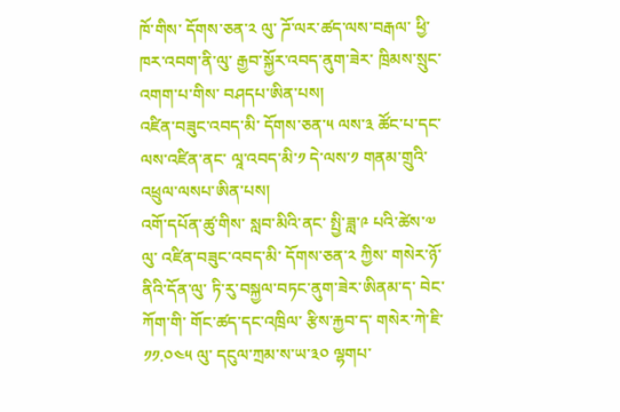ཁོ་གིས་ དོགས་ཅན་༢ ལུ་ ཌོ་ལར་ཚད་ལས་བརྒལ་ ཕྱི་ཁར་འབག་ནི་ལུ་ རྒྱབ་སྐྱོར་འབད་ནུག་ཟེར་ ཁྲིམས་སྲུང་འགག་པ་གིས་ བཤདཔ་ཨིན་པས།
འཛིན་བཟུང་འབད་མི་ དོགས་ཅན་༥ ལས་༣ ཚོང་པ་དང་ ལས་འཛིན་ནང་ ལཱ་འབད་མི་༡ དེ་ལས་༡ གནམ་གྲུའི་འཕྲུལ་ལསཔ་ཨིན་པས།
འགོ་དཔོན་ཚུ་གིས་ སླབ་མིའི་ནང་ སྤྱི་ཟླ་༩ པའི་ཚེས་༧ ལུ་ འཛིན་བཟུང་འབད་མི་ དོགས་ཅན་༢ ཀྱིས་ གསེར་ཉོ་ནིའི་དོན་ལུ་ ཏི་རུ་བསྐྱལ་བཏང་ནུག་ཟེར་ཨིནམ་ད་ བེང་ཀོག་གི་ གོང་ཚད་དང་འཁྲིལ་ རྩིས་རྐྱབ་ད་ གསེར་ཀེ་ཇི་༡༡.༠༤༥ ལུ་ དངུལ་ཀྲམ་ས་ཡ་༣༠ ལྷགཔ་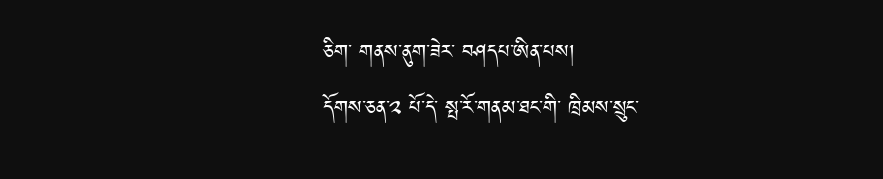ཅིག་ གནས་ནུག་ཟེར་ བཤདཔ་ཨིན་པས།
དོགས་ཅན་༢ པོ་དེ་ སྤ་རོ་གནམ་ཐང་གི་ ཁྲིམས་སྲུང་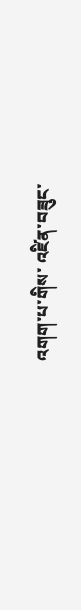འགག་པ་གིས་ འཛིན་བཟུང་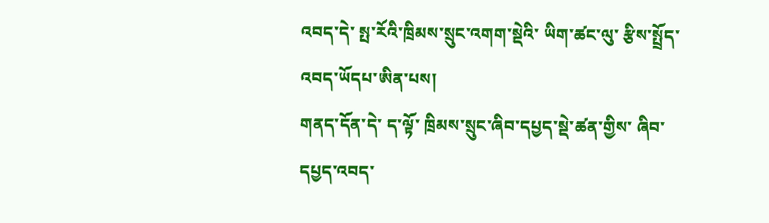འབད་དེ་ སྤ་རོའི་ཁྲིམས་སྲུང་འགག་སྡེའི་ ཡིག་ཚང་ལུ་ རྩིས་སྤྲོད་འབད་ཡོདཔ་ཨིན་པས།
གནད་དོན་དེ་ ད་ལྟོ་ ཁྲིམས་སྲུང་ཞིབ་དཔྱད་སྡེ་ཚན་གྱིས་ ཞིབ་དཔྱད་འབད་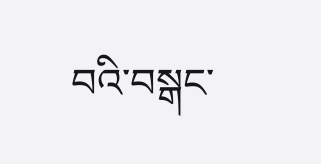བའི་བསྒང་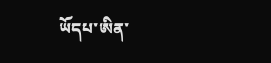ཡོདཔ་ཨིན་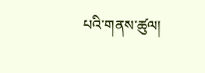པའི་གནས་ཚུལ།